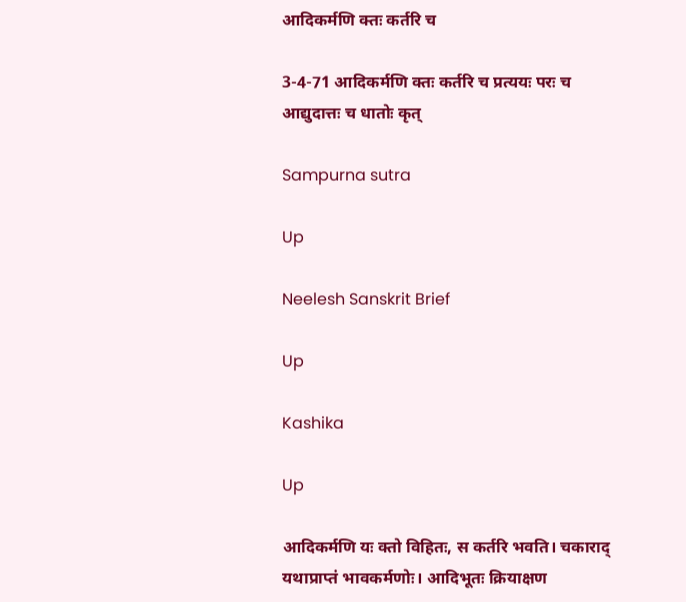आदिकर्मणि क्तः कर्तरि च

3-4-71 आदिकर्मणि क्तः कर्तरि च प्रत्ययः परः च आद्युदात्तः च धातोः कृत्

Sampurna sutra

Up

Neelesh Sanskrit Brief

Up

Kashika

Up

आदिकर्मणि यः क्तो विहितः, स कर्तरि भवति। चकाराद् यथाप्राप्तं भावकर्मणोः। आदिभूतः क्रियाक्षण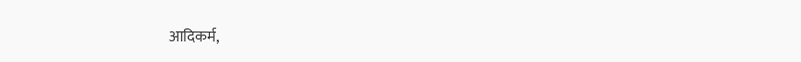आदिकर्म,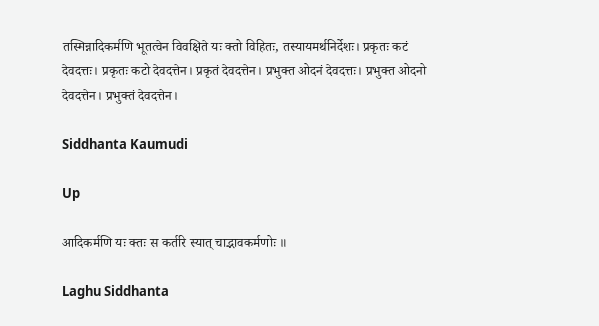तस्मिन्नादिकर्मणि भूतत्वेन विवक्षिते यः क्तो विहितः, तस्यायमर्थनिर्देशः। प्रकृतः कटं देवदत्तः। प्रकृतः कटो देवदत्तेन। प्रकृतं देवदत्तेन। प्रभुक्त ओदनं देवदत्तः। प्रभुक्त ओदनो देवदत्तेन। प्रभुक्तं देवदत्तेन।

Siddhanta Kaumudi

Up

आदिकर्मणि यः क्तः स कर्तरि स्यात् चाद्भावकर्मणोः ॥

Laghu Siddhanta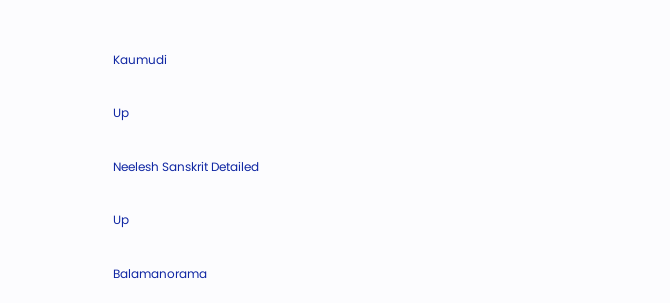Kaumudi

Up

Neelesh Sanskrit Detailed

Up

Balamanorama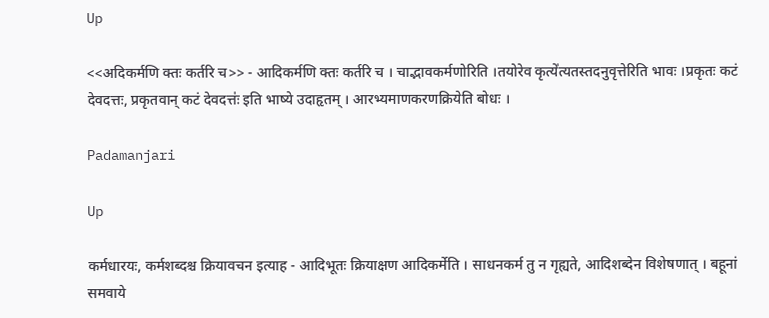Up

<<अदिकर्मणि क्तः कर्तरि च>> - आदिकर्मणि क्तः कर्तरि च । चाद्भावकर्मणोरिति ।तयोरेव कृत्ये॑त्यतस्तदनुवृत्तेरिति भावः ।प्रकृतः कटं देवदत्तः, प्रकृतवान् कटं देवदत्तः॑ इति भाष्ये उदाहृतम् । आरभ्यमाणकरणक्रियेति बोधः ।

Padamanjari

Up

कर्मधारयः, कर्मशब्दश्च क्रियावचन इत्याह - आदिभूतः क्रियाक्षण आदिकर्मेति । साधनकर्म तु न गृह्यते, आदिशब्देन विशेषणात् । बहूनां समवाये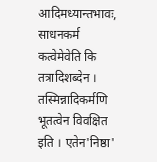आदिमध्यान्तभावः, साधनकर्म कत्वेमेवेति कि तत्रादिशब्देन । तस्मिन्नादिकर्मणि भूतत्वेन विवक्षित इति । एतेन'निष्ठा'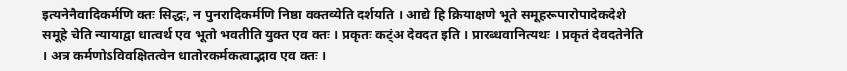इत्यनेनैवादिकर्मणि क्तः सिद्धः, न पुनरादिकर्मणि निष्ठा वक्तव्येति दर्शयति । आद्ये हि क्रियाक्षणे भूते समूहरूपारोपादेकदेशे समूहे चेति न्यायाद्वा धात्वर्थ एव भूतो भवतीति युक्त एव क्तः । प्रकृतः कट्ंअ देवदत इति । प्रारब्धवानित्यथः । प्रकृतं देवदतेनेति । अत्र कर्मणोऽविवक्षितत्वेन धातोरकर्मकत्वाद्भाव एव क्तः ।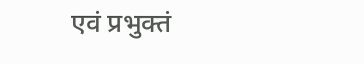एवं प्रभुक्तं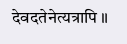देवदतेनेत्यत्रापि ॥